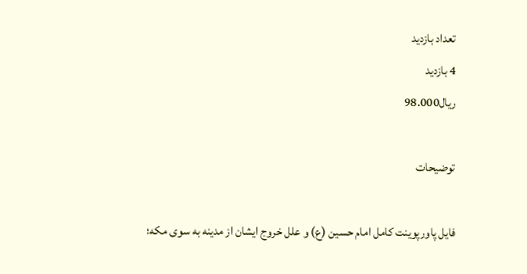تعداد بازدید
4 بازدید
ریال98.000

توضیحات

فایل پاورپوینت کامل امام حسین (ع) و علل خروج ایشان از مدینه به سوی مکه؛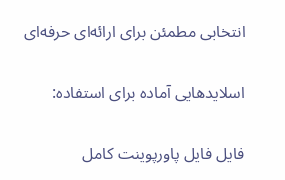انتخابی مطمئن برای ارائه‌ای حرفه‌ای

اسلایدهایی آماده برای استفاده:

فایل فایل پاورپوینت کامل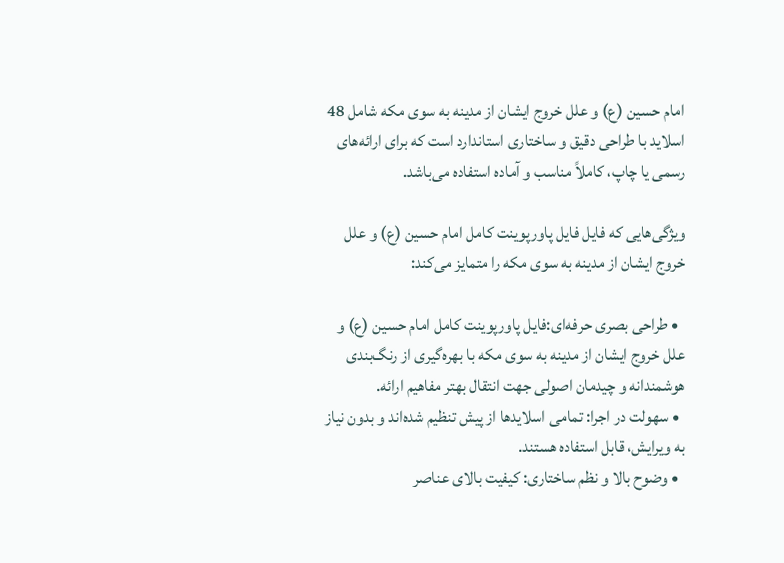امام حسین (ع) و علل خروج ایشان از مدینه به سوی مکه شامل 48 اسلاید با طراحی دقیق و ساختاری استاندارد است که برای ارائه‌های رسمی یا چاپ، کاملاً مناسب و آماده استفاده می‌باشد.

ویژگی‌هایی که فایل فایل پاورپوینت کامل امام حسین (ع) و علل خروج ایشان از مدینه به سوی مکه را متمایز می‌کند:

  • طراحی بصری حرفه‌ای:فایل پاورپوینت کامل امام حسین (ع) و علل خروج ایشان از مدینه به سوی مکه با بهره‌گیری از رنگ‌بندی هوشمندانه و چیدمان اصولی جهت انتقال بهتر مفاهیم ارائه.
  • سهولت در اجرا: تمامی اسلایدها از پیش تنظیم شده‌اند و بدون نیاز به ویرایش، قابل استفاده هستند.
  • وضوح بالا و نظم ساختاری: کیفیت بالای عناصر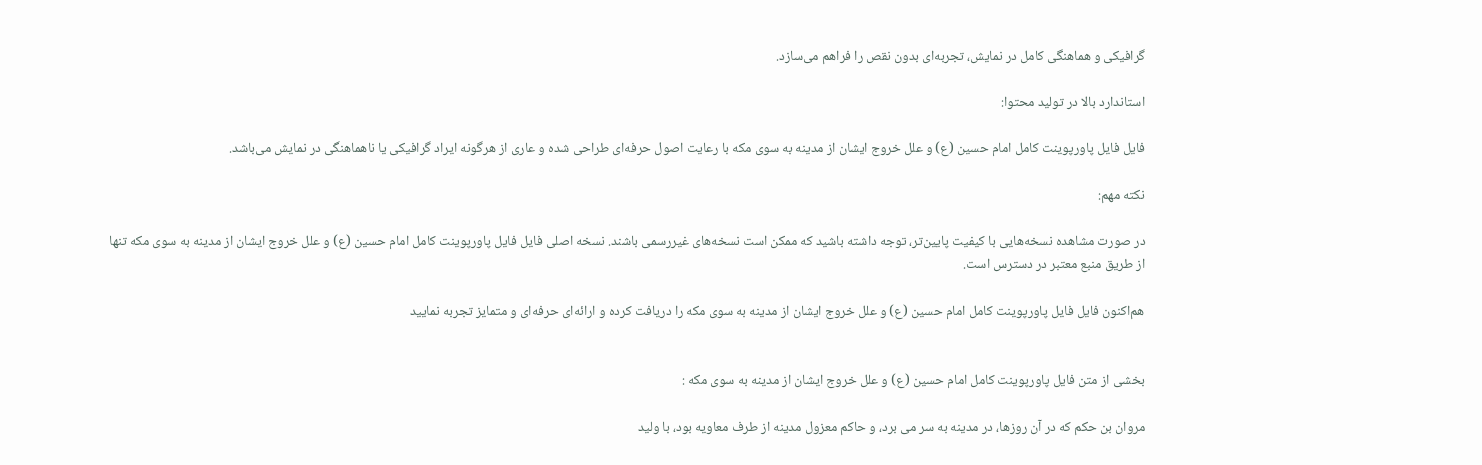گرافیکی و هماهنگی کامل در نمایش، تجربه‌ای بدون نقص را فراهم می‌سازد.

استاندارد بالا در تولید محتوا:

فایل فایل پاورپوینت کامل امام حسین (ع) و علل خروج ایشان از مدینه به سوی مکه با رعایت اصول حرفه‌ای طراحی شده و عاری از هرگونه ایراد گرافیکی یا ناهماهنگی در نمایش می‌باشد.

نکته مهم:

در صورت مشاهده نسخه‌هایی با کیفیت پایین‌تر، توجه داشته باشید که ممکن است نسخه‌های غیررسمی باشند. نسخه اصلی فایل فایل پاورپوینت کامل امام حسین (ع) و علل خروج ایشان از مدینه به سوی مکه تنها از طریق منبع معتبر در دسترس است.

هم‌اکنون فایل فایل پاورپوینت کامل امام حسین (ع) و علل خروج ایشان از مدینه به سوی مکه را دریافت کرده و ارائه‌ای حرفه‌ای و متمایز تجربه نمایید


بخشی از متن فایل پاورپوینت کامل امام حسین (ع) و علل خروج ایشان از مدینه به سوی مکه :

مروان بن حکم که در آن روزها، در مدینه به سر می برد، و حاکم معزول مدینه از طرف معاویه بود، با ولید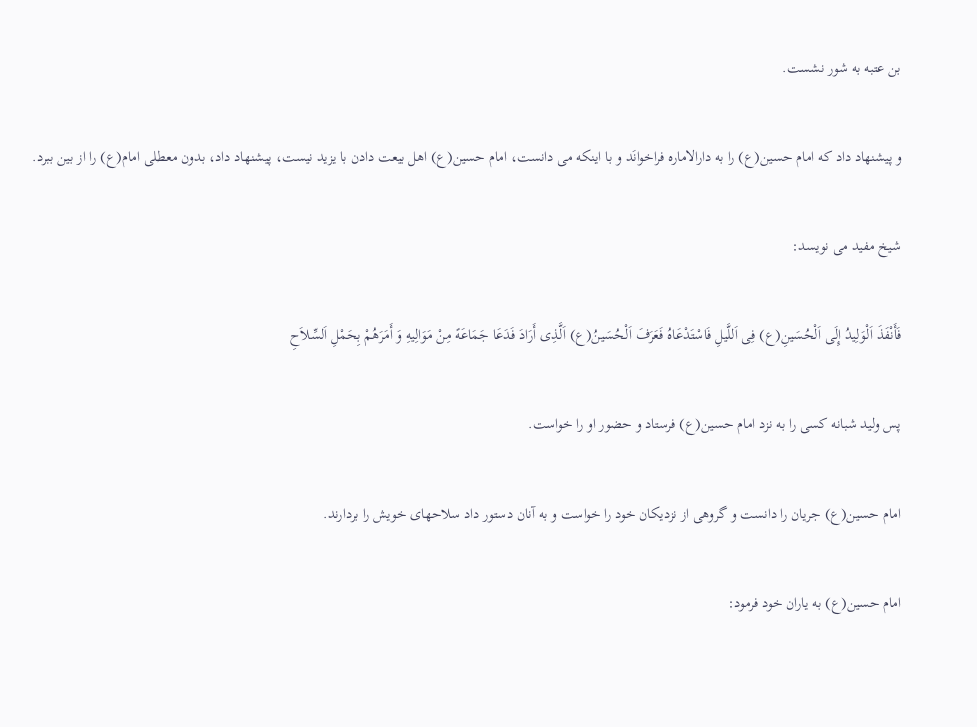بن عتبه به شور نشست.

و پیشنهاد داد که امام حسین(ع) را به دارالاماره فراخوانَد و با اینکه می دانست، امام حسین(ع) اهل بیعت دادن با یزید نیست، پیشنهاد داد، بدون معطلی امام(ع) را از بین ببرد.

شیخ مفید می نویسد:

فَأَنْفَذَ اَلْوَلِیدُ إِلَی اَلْحُسَینِ(ع) فِی اَللَّیلِ فَاسْتَدْعَاهُ فَعَرَفَ اَلْحُسَینُ(ع) اَلَّذِی أَرَادَ فَدَعَا جَمَاعَهً مِنْ مَوَالِیهِ وَ أَمَرَهُمْ بِحَمْلِ اَلسِّلاَحِ

پس ولید شبانه کسی را به نزد امام حسین(ع) فرستاد و حضور او را خواست.

امام حسین(ع) جریان را دانست و گروهی از نزدیکان خود را خواست و به آنان دستور داد سلاحهای خویش را بردارند.

امام حسین(ع) به یاران خود فرمود: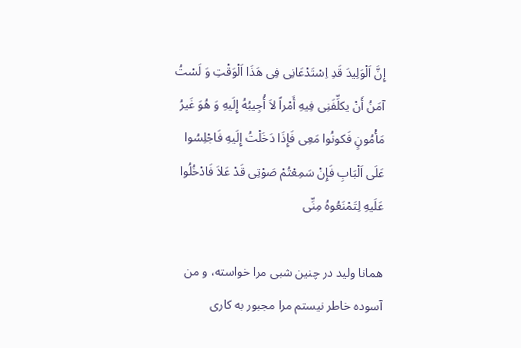إِنَّ اَلْوَلِیدَ قَدِ اِسْتَدْعَانِی فِی هَذَا اَلْوَقْتِ وَ لَسْتُ آمَنُ أَنْ یکلِّفَنِی فِیهِ أَمْراً لاَ أُجِیبُهُ إِلَیهِ وَ هُوَ غَیرُ مَأْمُونٍ فَکونُوا مَعِی فَإِذَا دَخَلْتُ إِلَیهِ فَاجْلِسُوا عَلَی اَلْبَابِ فَإِنْ سَمِعْتُمْ صَوْتِی قَدْ عَلاَ فَادْخُلُوا عَلَیهِ لِتَمْنَعُوهُ مِنِّی

همانا ولید در چنین شبی مرا خواسته، و من آسوده خاطر نیستم مرا مجبور به کاری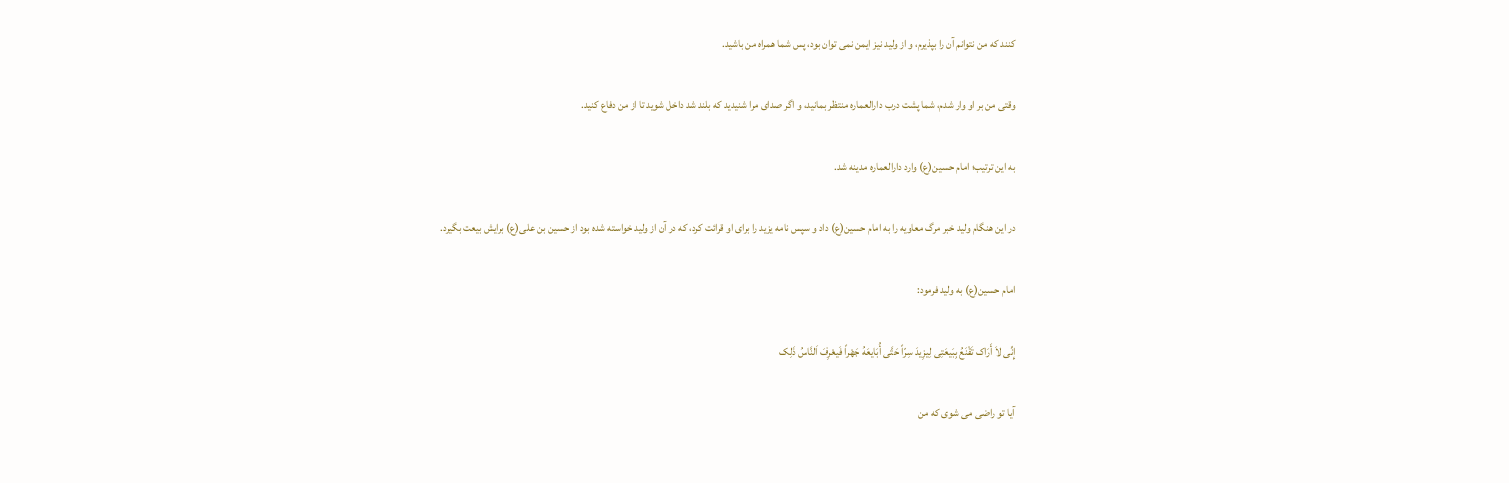کنند که من نتوانم آن را بپذیرم، و از ولید نیز ایمن نمی توان بود، پس شما همراه من باشید.

وقتی من بر او وار شدم، شما پشت درب دارالعماره منتظر بمانید، و اگر صدای مرا شنیدید که بلند شد داخل شوید تا از من دفاع کنید.

به این ترتیب؛ امام حسین(ع) وارد دارالعماره مدینه شد.

در این هنگام ولید خبر مرگ معاویه را به امام حسین(ع) داد و سپس نامه یزید را برای او قرائت کرد، که در آن از ولید خواسته شده بود از حسین بن علی(ع) برایش بیعت بگیرد.

امام حسین(ع) به ولید فرمود:

إِنِّی لاَ أَرَاک تَقْنَعُ بِبَیعَتِی لِیزِیدَ سِرّاً حَتَّی أُبَایعَهُ جَهْراً فَیعْرِفَ اَلنَّاسُ ذَلِک

آیا تو راضی می شوی که من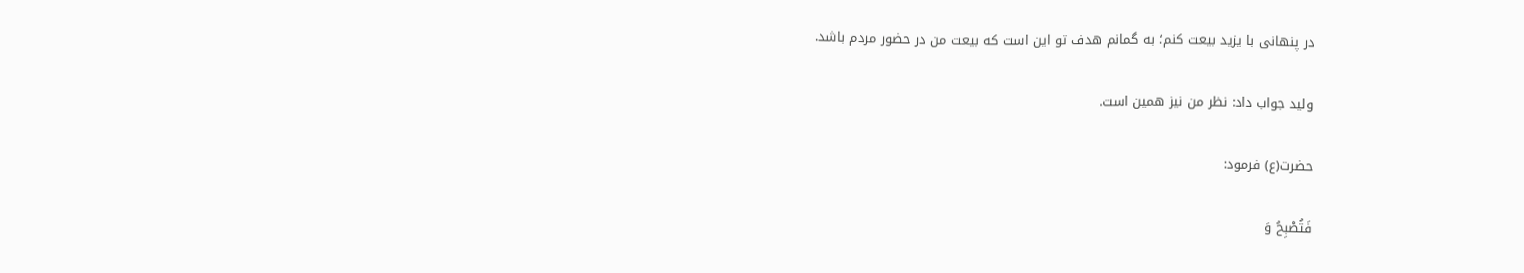در پنهانی با یزید بیعت کنم؛ به گمانم هدف تو این است که بیعت من در حضور مردم باشد.

ولید جواب داد: نظر من نیز همین است.

حضرت(ع) فرمود:

فَتُصْبِحُ وَ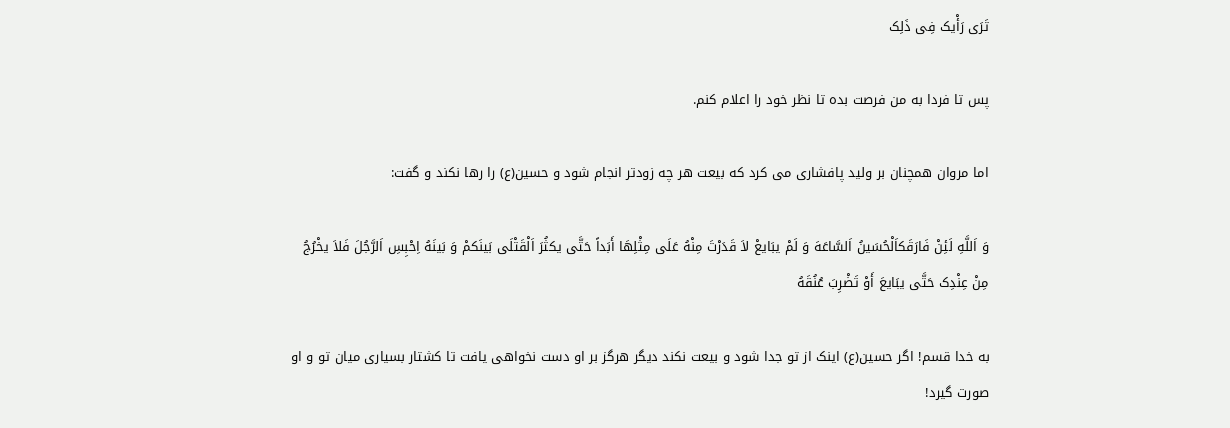تَرَی رَأْیک فِی ذَلِک

پس تا فردا به من فرصت بده تا نظر خود را اعلام کنم.

اما مروان همچنان بر ولید پافشاری می کرد که بیعت هر چه زودتر انجام شود و حسین(ع) را رها نکند و گفت:

وَ اَللَّهِ لَئِنْ فَارَقَکاَلْحُسَینُ اَلسَّاعَهَ وَ لَمْ یبَایعْ لاَ قَدَرْتَ مِنْهُ عَلَی مِثْلِهَا أَبَداً حَتَّی یکثُرَ اَلْقَتْلَی بَینَکمْ وَ بَینَهُ اِحْبِسِ اَلرَّجُلَ فَلاَ یخْرُجُ مِنْ عِنْدِک حَتَّی یبَایعَ أَوْ تَضْرِبَ عُنُقَهُ

به خدا قسم! اگر حسین(ع) اینک از تو جدا شود و بیعت نکند دیگر هرگز بر او دست نخواهی یافت تا کشتار بسیاری میان تو و او صورت گیرد!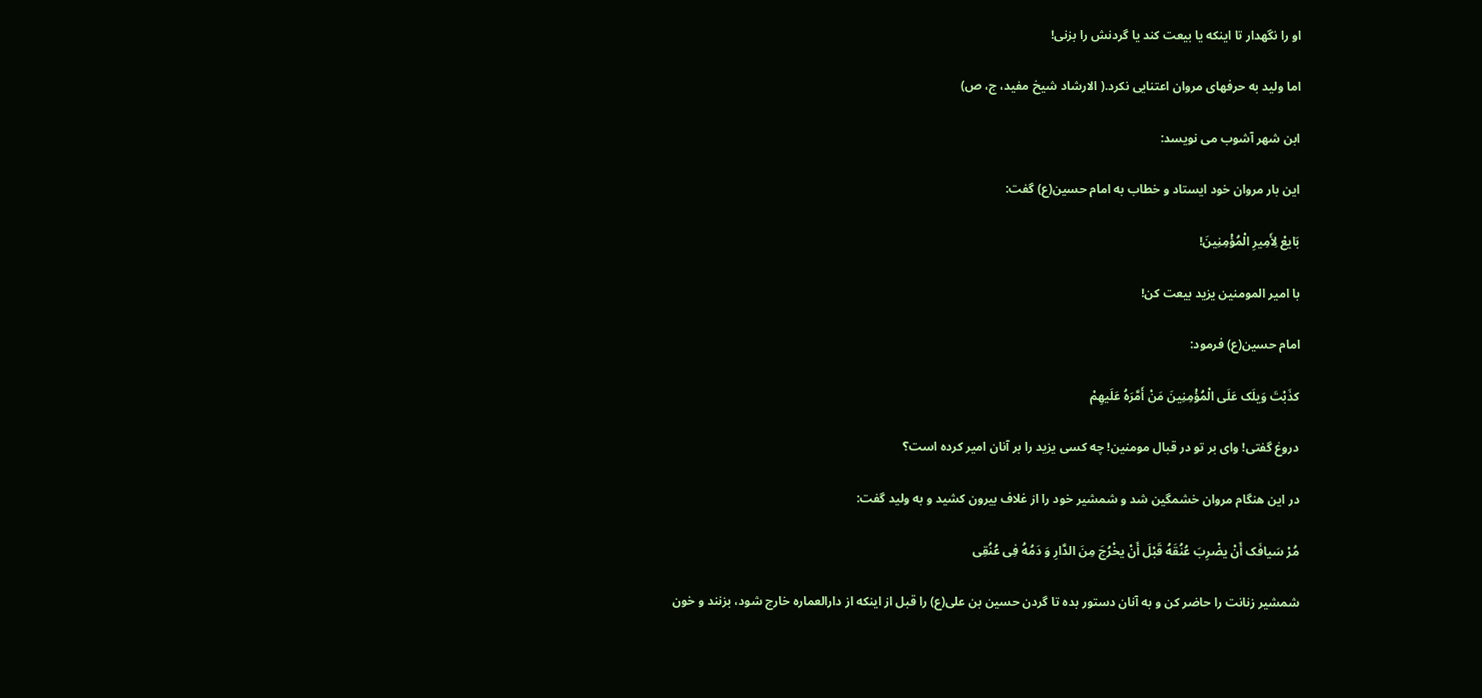او را نگهدار تا اینکه یا بیعت کند یا گردنش را بزنی!

اما ولید به حرفهای مروان اعتنایی نکرد.( الارشاد شیخ مفید، ج، ص)

ابن شهر آشوب می نویسد:

این بار مروان خود ایستاد و خطاب به امام حسین(ع) گفت:

بَایعْ لِأَمِیرِ الْمُؤْمِنِینَ!

با امیر المومنین یزید بیعت کن!

امام حسین(ع) فرمود:

کذَبْتَ وَیلَک عَلَی الْمُؤْمِنِینَ مَنْ أَمَّرَهُ عَلَیهِمْ

دروغ گفتی! وای بر تو در قبال مومنین! چه کسی یزید را بر آنان امیر کرده است؟

در این هنگام مروان خشمگین شد و شمشیر خود را از غلاف بیرون کشید و به ولید گفت:

مُرْ سَیافَک أَنْ یضْرِبَ عُنُقَهُ قَبْلَ أَنْ یخْرُجَ مِنَ الدَّارِ وَ دَمُهُ فِی عُنُقِی

شمشیر زنانت را حاضر کن و به آنان دستور بده تا گردن حسین بن علی(ع) را قبل از اینکه از دارالعماره خارج شود، بزنند و خون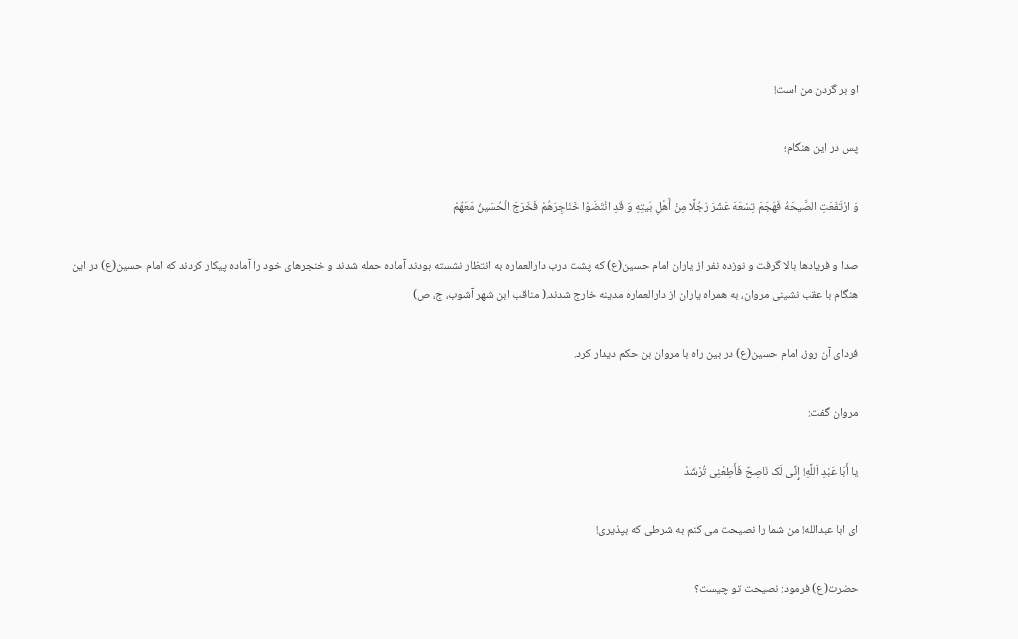او بر گردن من است!

پس در این هنگام؛

وَ ارْتَفَعَتِ الصَّیحَهُ فَهَجَمَ تِسْعَهَ عَشَرَ رَجُلًا مِنْ أَهْلِ بَیتِهِ وَ قَدِ انْتَضَوْا خَنَاجِرَهُمْ فَخَرَجَ الْحُسَینُ مَعَهُمْ

صدا و فریادها بالا گرفت و نوزده نفر از یاران امام حسین(ع) که پشت درب دارالعماره به انتظار نشسته بودند آماده حمله شدند و خنجرهای خود را آماده پیکار کردند که امام حسین(ع) در این هنگام با عقب نشینی مروان، به همراه یاران از دارالعماره مدینه خارج شدند.( مناقب ابن شهر آشوب، ج، ص)

فردای آن روز، امام حسین(ع) در بین راه با مروان بن حکم دیدار کرد.

مروان گفت:

یا أَبَا عَبْدِ اَللَّهِ! إِنِّی لَک نَاصِحٌ فَأَطِعْنِی تُرْشَدْ

ای ابا عبدالله! من شما را نصیحت می کنم به شرطی که بپذیری!

حضرت(ع) فرمود: نصیحت تو چیست؟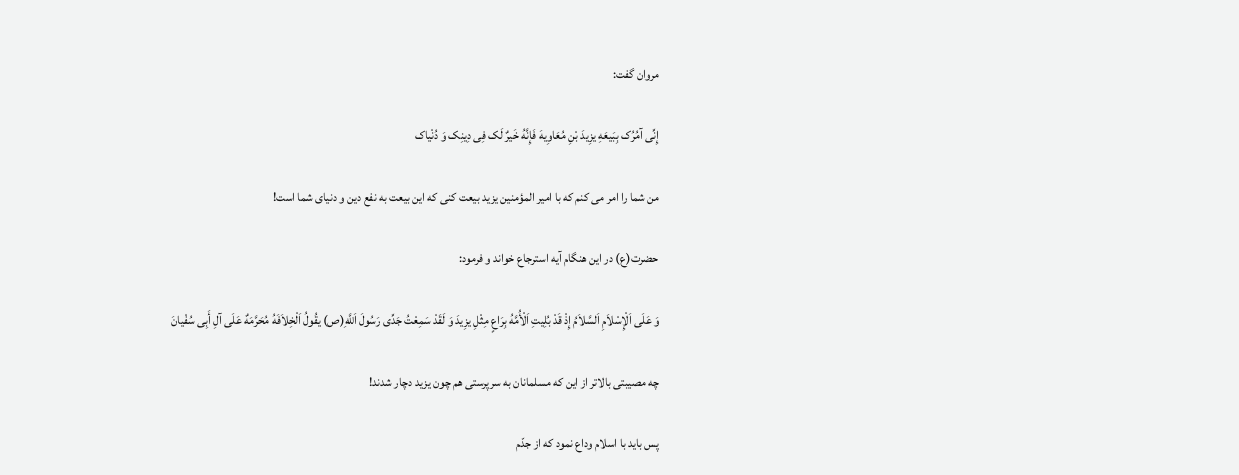مروان گفت:

إِنِّی آمُرُک بِبَیعَهِ یزِیدَ بْنِ مُعَاوِیهَ فَإِنَّهُ خَیرٌ لَک فِی دِینِک وَ دُنْیاک

من شما را امر می کنم که با امیر المؤمنین یزید بیعت کنی که این بیعت به نفع دین و دنیای شما است!

حضرت(ع) در این هنگام آیه استرجاع خواند و فرمود:

وَ عَلَی اَلْإِسْلاَمِ اَلسَّلاَمُ إِذْ قَدْ بُلِیتِ اَلْأُمَّهُ بِرَاعٍ مِثْلِ یزِیدَ وَ لَقَدْ سَمِعْتُ جَدِّی رَسُولَ اَللَّهِ(ص) یقُولُ اَلْخِلاَفَهُ مُحَرَّمَهٌ عَلَی آلِ أَبِی سُفْیانَ

چه مصیبتی بالاتر از این که مسلمانان به سرپرستی هم چون یزید دچار شدند!

پس باید با اسلام وداع نمود که از جدّم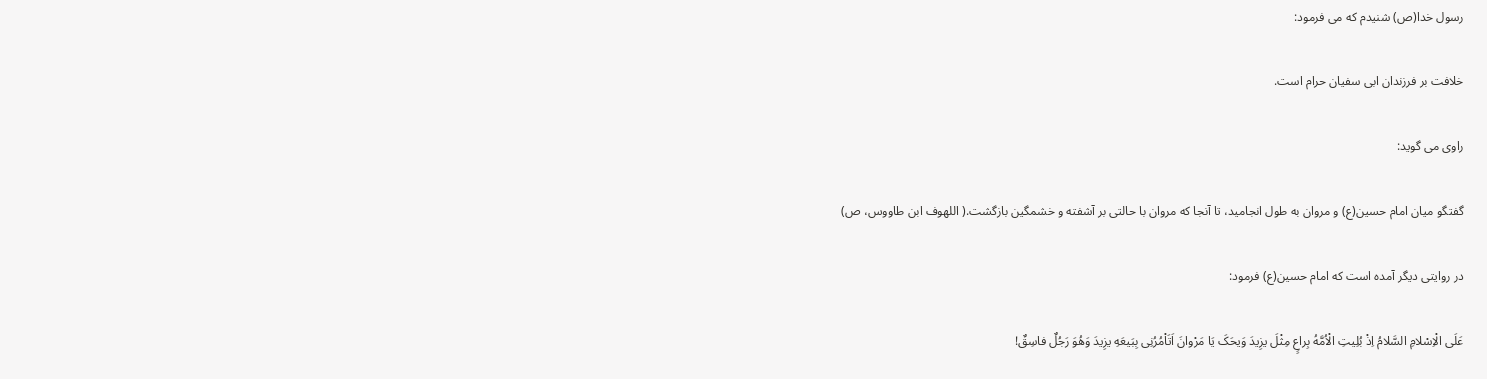رسول خدا(ص) شنیدم که می فرمود:

خلافت بر فرزندان ابی سفیان حرام است.

راوی می گوید:

گفتگو میان امام حسین(ع) و مروان به طول انجامید، تا آنجا که مروان با حالتی بر آشفته و خشمگین بازگشت.( اللهوف ابن طاووس، ص)

در روایتی دیگر آمده است که امام حسین(ع) فرمود:

عَلَی الْاِسْلامِ السَّلامُ اِذْ بُلِیتِ الْاُمَّهُ بِراعٍ مِثْلَ یزِیدَ وَیحَکَ یَا مَرْوانَ اَتَاْمُرُنِی بِبَیعَهِ یزِیدَ وَهُوَ رَجُلٌ فاسِقٌ!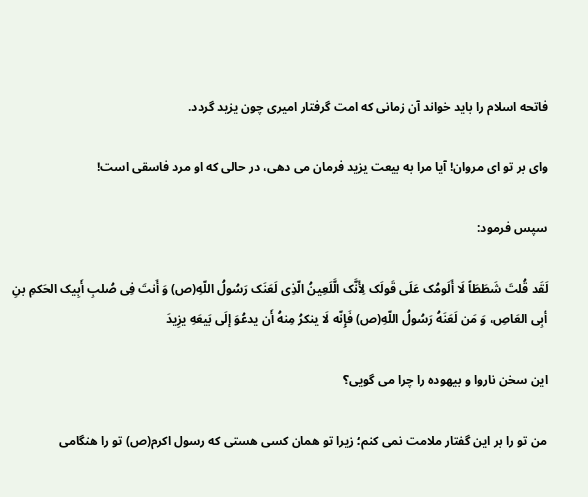فاتحه اسلام را باید خواند آن زمانی که امت گرفتار امیری چون یزید گردد.

وای بر تو ای مروان! آیا مرا به بیعت یزید فرمان می دهی، در حالی که او مرد فاسقی است!

سپس فرمود:

لَقَد قُلتَ شَطَطَاً لَا أَلَومُک عَلَی قَولَک لِأَنَّک الَّلَعِینُ الّذِی لَعَنَک رَسُولُ اللّهِ(ص) وَ أَنتَ فِی صُلبِ أَبِیک الحَکمِ بنِ أبِی العَاصِ، وَ مَن لَعَنَهُ رَسُولُ اللّهِ(ص) فَإِنّه لَا ینکرُ مِنهُ أَن یدعُوَ إلَی بَیعَهِ یزِیدَ

این سخن ناروا و بیهوده را چرا می گویی؟

من تو را بر این گفتار ملامت نمی کنم؛ زیرا تو همان کسی هستی که رسول اکرم(ص) تو را هنگامی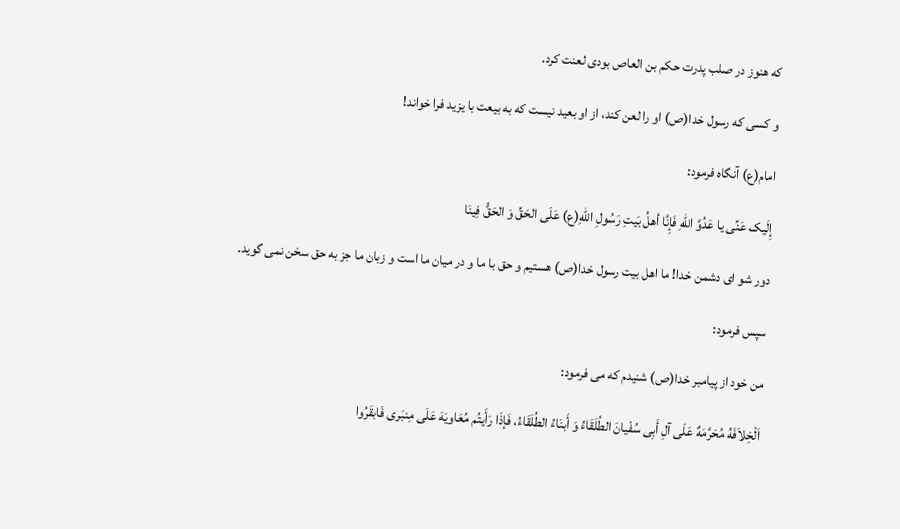که هنوز در صلب پدرت حکم بن العاص بودی لعنت کرد.

و کسی که رسول خدا(ص) او را لعن کند، از او بعید نیست که به بیعت با یزید فرا خواند!

امام(ع) آنگاه فرمود:

إِلَیک عَنِّی یا عَدُوَّ اللّهِ فَإِنَّا أهلُ بَیتِ رَسُولِ اللّهِ(ع) عَلَی الحَقِّ وَ الحَقُّ فِینَا

دور شو ای دشمن خدا! ما اهل بیت رسول خدا(ص) هستیم و حق با ما و در میان ما است و زبان ما جز به حق سخن نمی گوید.

سپس فرمود:

من خود از پیامبر خدا(ص) شنیدم که می فرمود:

اَلْخِلاَفَهُ مُحَرَّمَهٌ عَلَی آلِ أَبِی سُفْیانَ الطُلَقَاءُ وَ أَبنَاءُ الطُلَقَاءُ، فَإذَا رَأَیتُم مُعَاویَهَ عَلَی مِنبَری فَابقَرُوا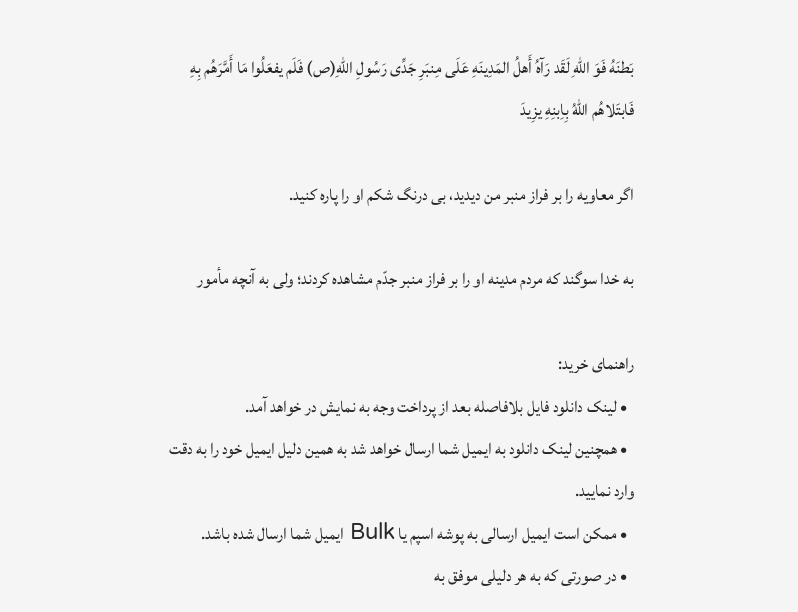بَطنَهُ فَوَ اللّهِ لَقَد رَآهُ أَهلُ المَدِینَهِ عَلَی مِنبَرِ جَدِّی رَسُولِ اللّهِ(ص) فَلَم یفعَلُوا مَا أَمَّرَهُم بِهِ فَابتَلاهُم اللّهُ بِاِبنِهِ یزِیدَ

اگر معاویه را بر فراز منبر من دیدید، بی درنگ شکم او را پاره کنید.

به خدا سوگند که مردم مدینه او را بر فراز منبر جدّم مشاهده کردند؛ ولی به آنچه مأمور

راهنمای خرید:
  • لینک دانلود فایل بلافاصله بعد از پرداخت وجه به نمایش در خواهد آمد.
  • همچنین لینک دانلود به ایمیل شما ارسال خواهد شد به همین دلیل ایمیل خود را به دقت وارد نمایید.
  • ممکن است ایمیل ارسالی به پوشه اسپم یا Bulk ایمیل شما ارسال شده باشد.
  • در صورتی که به هر دلیلی موفق به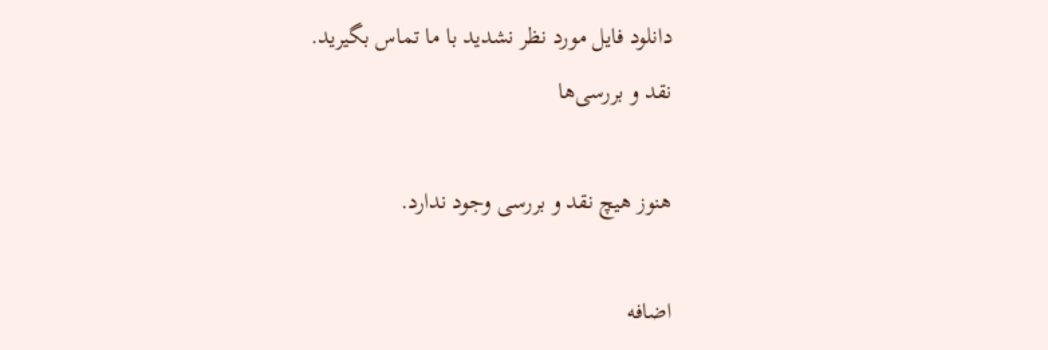دانلود فایل مورد نظر نشدید با ما تماس بگیرید.
نقد و بررسی‌ها

هنوز هیچ نقد و بررسی وجود ندارد.

اضافه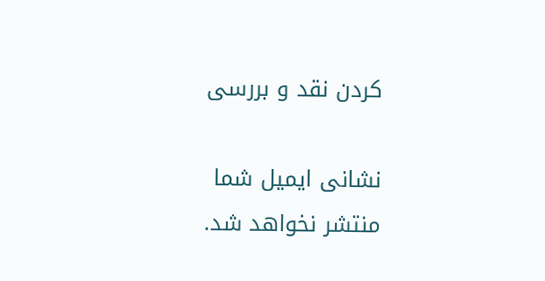کردن نقد و بررسی

نشانی ایمیل شما منتشر نخواهد شد.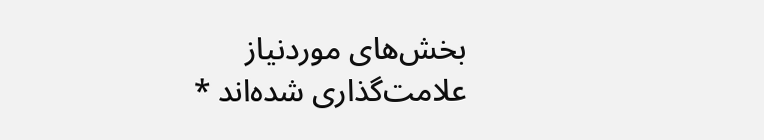بخش‌های موردنیاز علامت‌گذاری شده‌اند *